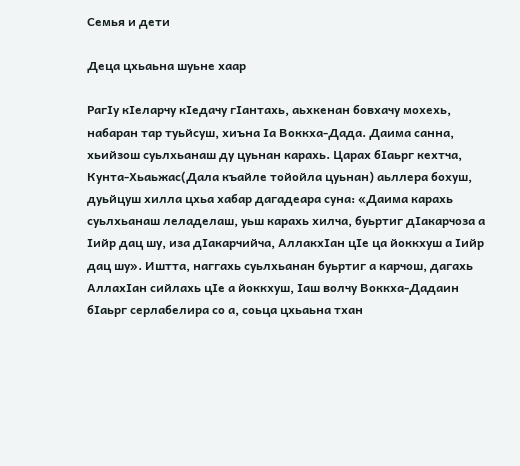Семья и дети

Деца цхьаьна шуьне хаар

РагIу кIеларчу кIедачу гIантахь, аьхкенан бовхачу мохехь, набаран тар туьйсуш, хиъна Iа Воккха-Дада. Даима санна, хьийзош суьлхьанаш ду цуьнан карахь. Царах бIаьрг кехтча, Кунта-Хьаьжас(Дала къайле тойойла цуьнан) аьллера бохуш, дуьйцуш хилла цхьа хабар дагадеара суна: «Даима карахь суьлхьанаш леладелаш, уьш карахь хилча, буьртиг дIакарчоза а Iийр дац шу, иза дIакарчийча, АллакхIан цIе ца йоккхуш а Iийр дац шу». Иштта, наггахь суьлхьанан буьртиг а карчош, дагахь АллахIан сийлахь цIе а йоккхуш, Iаш волчу Воккха-Дадаин бIаьрг серлабелира со а, соьца цхьаьна тхан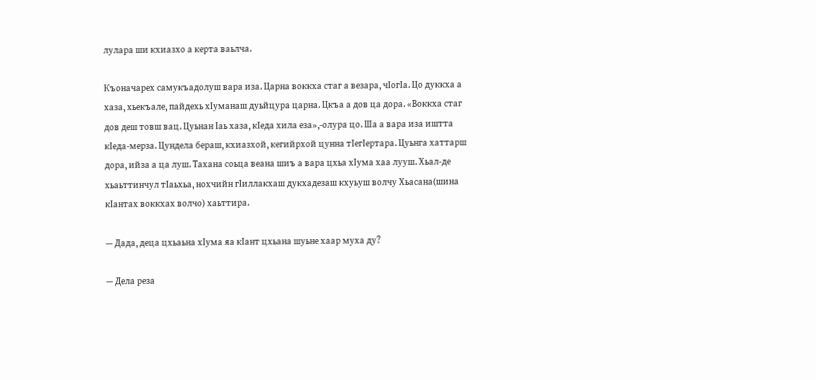лулара ши кхиазхо а керта ваьлча.

Къоначарех самукъадолуш вара иза. Царна воккха стаг а везара, чIогIа. Цо дуккха а хаза, хьекъале, пайдехь хIуманаш дуьйцура царна. Цкъа а дов ца дора. «Воккха стаг дов деш товш вац. Цуьнан Iаь хаза, кIеда хила еза»,-олура цо. Ша а вара иза иштта кIеда-мерза. Цундела бераш, кхиазхой, кегийрхой цунна тIегIертара. Цуьнга хаттарш дора, ийза а ца луш. Тахана соьца веана шиъ а вара цхьа хIума хаа лууш. Хьал-де хьаьттинчул тIаьхьа, нохчийн гIиллакхаш дукхадезаш кхуьуш волчу Хьасана(шина кIантах воккхах волчо) хаьттира.

— Дада, деца цхьаьна хIума яа кIант цхьана шуьне хаар муха ду?

— Дела реза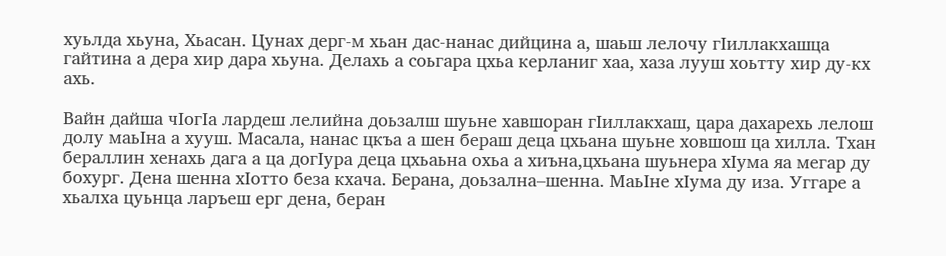хуьлда хьуна, Хьасан. Цунах дерг-м хьан дас-нанас дийцина а, шаьш лелочу гIиллакхашца гайтина а дера хир дара хьуна. Делахь а соьгара цхьа керланиг хаа, хаза лууш хоьтту хир ду-кх ахь.

Вайн дайша чIогIа лардеш лелийна доьзалш шуьне хавшоран гIиллакхаш, цара дахарехь лелош долу маьIна а хууш. Масала, нанас цкъа а шен бераш деца цхьана шуьне ховшош ца хилла. Тхан бераллин хенахь дага а ца догIура деца цхьаьна охьа а хиъна,цхьана шуьнера хIума яа мегар ду бохург. Дена шенна хIотто беза кхача. Берана, доьзална–шенна. МаьIне хIума ду иза. Уггаре а хьалха цуьнца ларъеш ерг дена, беран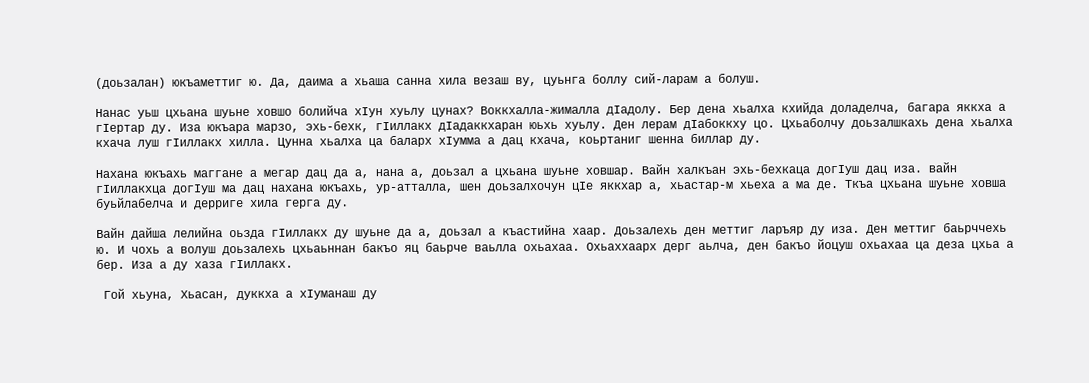(доьзалан) юкъаметтиг ю. Да, даима а хьаша санна хила везаш ву, цуьнга боллу сий-ларам а болуш.

Нанас уьш цхьана шуьне ховшо болийча хIун хуьлу цунах? Воккхалла-жималла дIадолу. Бер дена хьалха кхийда доладелча, багара яккха а гIертар ду. Иза юкъара марзо, эхь-бехк, гIиллакх дIадаккхаран юьхь хуьлу. Ден лерам дIабоккху цо. Цхьаболчу доьзалшкахь дена хьалха кхача луш гIиллакх хилла. Цунна хьалха ца баларх хIумма а дац кхача, коьртаниг шенна биллар ду.

Нахана юкъахь маггане а мегар дац да а, нана а, доьзал а цхьана шуьне ховшар. Вайн халкъан эхь-бехкаца догIуш дац иза. вайн гIиллакхца догIуш ма дац нахана юкъахь, ур-атталла, шен доьзалхочун цIе яккхар а, хьастар-м хьеха а ма де. Ткъа цхьана шуьне ховша буьйлабелча и дерриге хила герга ду.

Вайн дайша лелийна оьзда гIиллакх ду шуьне да а, доьзал а къастийна хаар. Доьзалехь ден меттиг ларъяр ду иза. Ден меттиг баьрччехь ю. И чохь а волуш доьзалехь цхьаьннан бакъо яц баьрче ваьлла охьахаа. Охьаххаарх дерг аьлча, ден бакъо йоцуш охьахаа ца деза цхьа а бер. Иза а ду хаза гIиллакх.

 Гой хьуна, Хьасан, дуккха а хIуманаш ду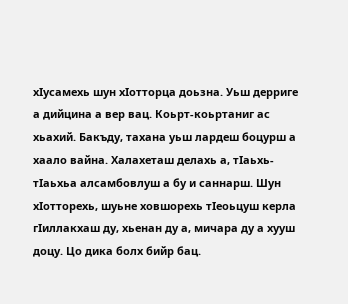хIусамехь шун хIотторца доьзна. Уьш дерриге а дийцина а вер вац. Коьрт-коьртаниг ас хьахий. Бакъду, тахана уьш лардеш боцурш а хаало вайна. Халахеташ делахь а, тIаьхь-тIаьхьа алсамбовлуш а бу и саннарш. Шун хIотторехь, шуьне ховшорехь тIеоьцуш керла гIиллакхаш ду, хьенан ду а, мичара ду а хууш доцу. Цо дика болх бийр бац.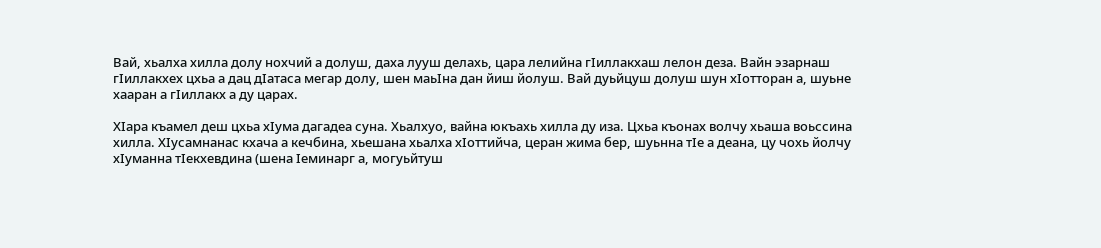Вай, хьалха хилла долу нохчий а долуш, даха лууш делахь, цара лелийна гIиллакхаш лелон деза. Вайн эзарнаш гIиллакхех цхьа а дац дIатаса мегар долу, шен маьIна дан йиш йолуш. Вай дуьйцуш долуш шун хIотторан а, шуьне хааран а гIиллакх а ду царах.

ХIара къамел деш цхьа хIума дагадеа суна. Хьалхуо, вайна юкъахь хилла ду иза. Цхьа къонах волчу хьаша воьссина хилла. ХIусамнанас кхача а кечбина, хьешана хьалха хIоттийча, церан жима бер, шуьнна тIе а деана, цу чохь йолчу хIуманна тIекхевдина (шена Iеминарг а, могуьйтуш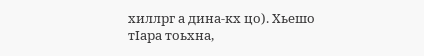хиллрг а дина-кх цо). Хьешо тIара тоьхна,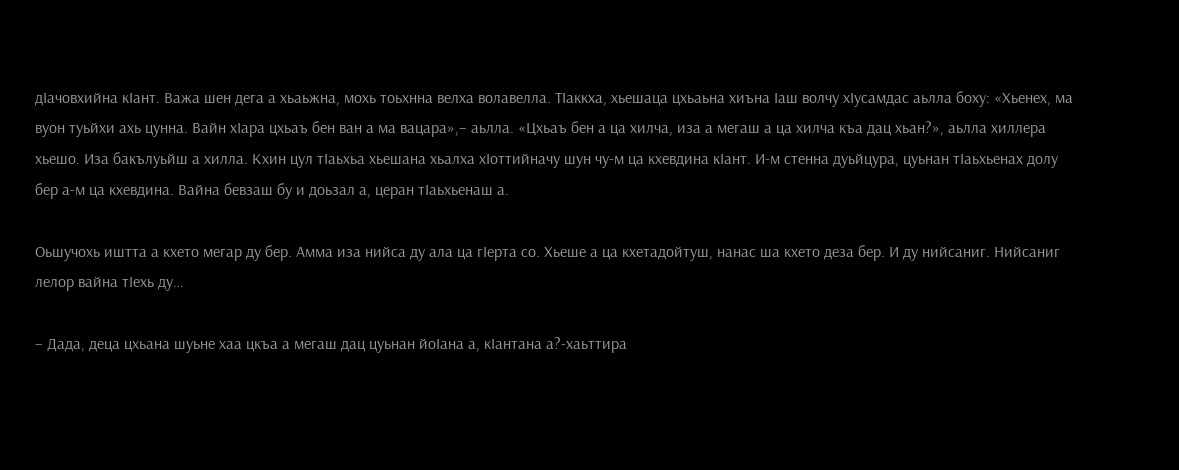дIачовхийна кIант. Важа шен дега а хьаьжна, мохь тоьхнна велха волавелла. ТIаккха, хьешаца цхьаьна хиъна Iаш волчу хIусамдас аьлла боху: «Хьенех, ма вуон туьйхи ахь цунна. Вайн хIара цхьаъ бен ван а ма вацара»,– аьлла. «Цхьаъ бен а ца хилча, иза а мегаш а ца хилча къа дац хьан?», аьлла хиллера хьешо. Иза бакълуьйш а хилла. Кхин цул тIаьхьа хьешана хьалха хIоттийначу шун чу-м ца кхевдина кIант. И-м стенна дуьйцура, цуьнан тIаьхьенах долу бер а-м ца кхевдина. Вайна бевзаш бу и доьзал а, церан тIаьхьенаш а.

Оьшучохь иштта а кхето мегар ду бер. Амма иза нийса ду ала ца гIерта со. Хьеше а ца кхетадойтуш, нанас ша кхето деза бер. И ду нийсаниг. Нийсаниг лелор вайна тIехь ду…

– Дада, деца цхьана шуьне хаа цкъа а мегаш дац цуьнан йоIана а, кIантана а?-хаьттира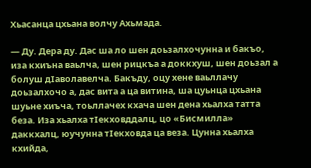Хьасанца цхьана волчу Ахьмада.

— Ду. Дера ду. Дас ша ло шен доьзалхочунна и бакъо, иза кхиъна ваьлча, шен рицкъа а доккхуш, шен доьзал а болуш дIаволавелча. Бакъду, оцу хене ваьллачу доьзалхочо а, дас вита а ца витина, ша цуьнца цхьана шуьне хиъча, тоьллачех кхача шен дена хьалха татта беза. Иза хьалха тIекховддалц, цо «Бисмилла» даккхалц, юучунна тIекховда ца веза. Цунна хьалха кхийда,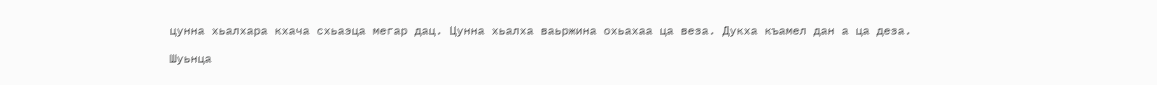цунна хьалхара кхача схьаэца мегар дац. Цунна хьалха ваьржина охьахаа ца веза. Дукха къамел дан а ца деза.

Шуьнца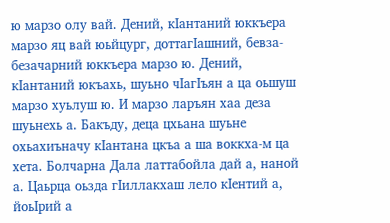ю марзо олу вай. Дений, кIантаний юккъера марзо яц вай юьйцург, доттагIашний, бевза-безачарний юккъера марзо ю. Дений, кIантаний юкъахь, шуьно чIагIъян а ца оьшуш марзо хуьлуш ю. И марзо ларъян хаа деза шуьнехь а. Бакъду, деца цхьана шуьне охьахиъначу кIантана цкъа а ша воккха-м ца хета. Болчарна Дала латтабойла дай а, наной а. Цаьрца оьзда гIиллакхаш лело кIентий а, йоьIрий а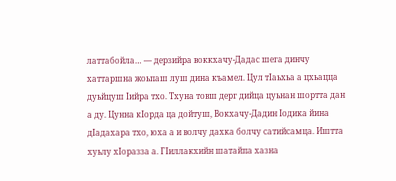латтабойла… — дерзийра воккхачу-Дадас шега динчу хаттаршна жоьпаш луш дина къамел. Цул тIаьхьа а цхьацца дуьйцуш Iийра тхо. Тхуна товш дерг дийца цуьнан шортта дан а ду. Цунна кIорда ца дойтуш, Вокхачу-Дадин Iодика йина дIадахара тхо, юха а и волчу дахка болчу сатийсамца. Иштта хуьлу хIоразза а. ГIиллакхийн шатайпа хазна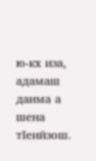ю-кх иза, адамаш даима а шена тIеийзош.